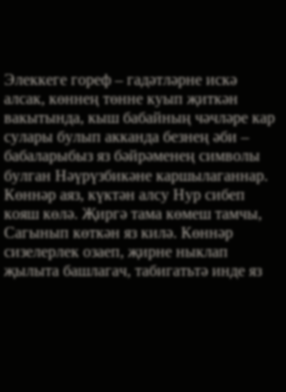Элеккеге гореф – гадәтләрне искә алсак, көннең төнне куып җиткән вакытында, кыш бабайның чәчләре кар сулары булып акканда безнең әби – бабаларыбыз яз бәйрәменең символы булган Нәүрүзбикәне каршылаганнар. Көннәр аяз, күктән алсу Нур сибеп кояш көлә. Җиргә тама көмеш тамчы, Сагынып көткән яз килә. Көннәр сизелерлек озаеп, җирне ныклап җылыта башлагач, табигатьтә инде яз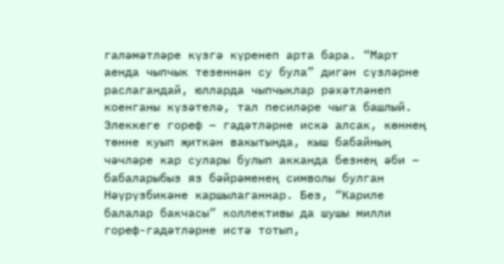галәмәтләре күзгә күренеп арта бара. “Март аенда чыпчык тезеннән су була” дигән сүзләрне раслагандай, юлларда чыпчыклар рәхәтләнеп коенганы күзәтелә, тал песиләре чыга башлый. Элеккеге гореф – гадәтләрне искә алсак, көннең төнне куып җиткән вакытында, кыш бабайның чәчләре кар сулары булып акканда безнең әби – бабаларыбыз яз бәйрәменең символы булган Нәүрүзбикәне каршылаганнар. Без, “Кариле балалар бакчасы” коллективы да шушы милли гореф-гадәтләрне истә тотып,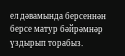ел дәвамында берсеннән берсе матур бәйрәмнәр үздырып торабыз.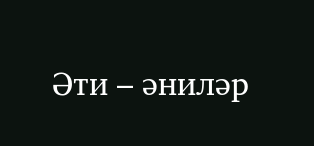Әти – әниләр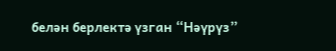белән берлектә үзган “Нәүрүз”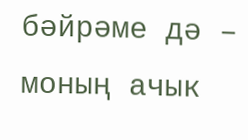бәйрәме дә – моның ачык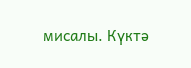мисалы. Күктә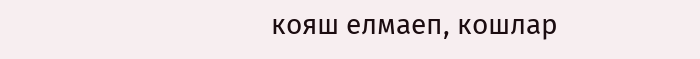кояш елмаеп, кошлар